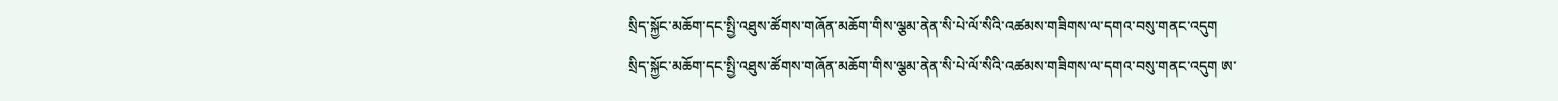སྲིད་སྐྱོང་མཆོག་དང་སྤྱི་འཐུས་ཚོགས་གཞོན་མཆོག་གིས་ལྕམ་ནེན་སི་པེ་ལོ་སིའི་འཚམས་གཟིགས་ལ་དགའ་བསུ་གནང་འདུག
སྲིད་སྐྱོང་མཆོག་དང་སྤྱི་འཐུས་ཚོགས་གཞོན་མཆོག་གིས་ལྕམ་ནེན་སི་པེ་ལོ་སིའི་འཚམས་གཟིགས་ལ་དགའ་བསུ་གནང་འདུག ཨ་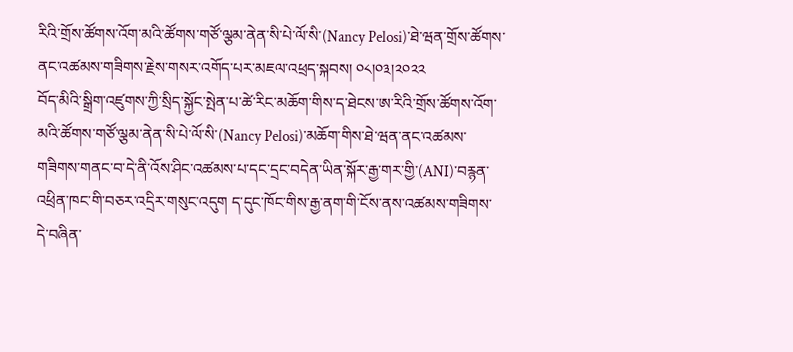རིའི་གྲོས་ཚོགས་འོག་མའི་ཚོགས་གཙོ་ལྕམ་ནེན་སི་པེ་ལོ་སི་(Nancy Pelosi)་ཐེ་ཝན་གྲོས་ཚོགས་ནང་འཚམས་གཟིགས་རྗེས་གསར་འགོད་པར་མཇལ་འཕྲད་སྐབས། ༠༨།༠༣།༢༠༢༢
བོད་མིའི་སྒྲིག་འཛུགས་ཀྱི་སྲིད་སྐྱོང་སྤེན་པ་ཚེ་རིང་མཆོག་གིས་ད་ཐེངས་ཨ་རིའི་གྲོས་ཚོགས་འོག་མའི་ཚོགས་གཙོ་ལྕམ་ནེན་སི་པེ་ལོ་སི་(Nancy Pelosi)་མཆོག་གིས་ཐེ་ཝན་ནང་འཚམས་གཟིགས་གནང་བ་དེ་ནི་འོས་ཤིང་འཚམས་པ་དང་དྲང་བདེན་ཡིན་སྐོར་རྒྱ་གར་གྱི་(ANI)་བརྙན་འཕྲིན་ཁང་གི་བཅར་འདྲིར་གསུང་འདུག ད་དུང་ཁོང་གིས་རྒྱ་ནག་གི་ངོས་ནས་འཚམས་གཟིགས་དེ་བཞིན་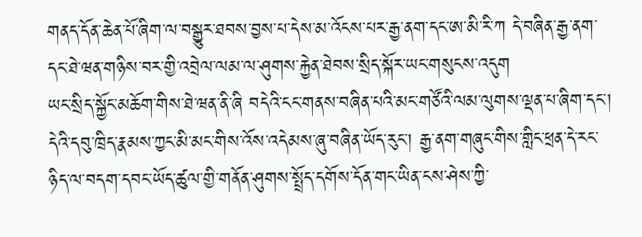གནད་དོན་ཆེན་པོ་ཞིག་ལ་བསྒྱུར་ཐབས་བྱས་པ་དེས་མ་འོངས་པར་རྒྱ་ནག་དང་ཨ་མི་རི་ཀ དེ་བཞིན་རྒྱ་ནག་དང་ཐེ་ཝན་གཉིས་བར་གྱི་འབྲེལ་ལམ་ལ་ཤུགས་རྐྱེན་ཐེབས་སྲིད་སྐོར་ཡང་གསུངས་འདུག
ཡང་སྲིད་སྐྱོང་མཆོག་གིས་ཐེ་ཝན་ནི་ཞི བདེའི་ངང་གནས་བཞིན་པའི་མང་གཙོའི་ལམ་ལུགས་ལྡན་པ་ཞིག་དང་། དེའི་དབུ་ཁྲིད་རྣམས་ཀྱང་མི་མང་གིས་འོས་འདེམས་ཞུ་བཞིན་ཡོད་རུང་། རྒྱ་ནག་གཞུང་གིས་གླིང་ཕྲན་དེ་རང་ཉིད་ལ་བདག་དབང་ཡོད་ཚུལ་གྱི་གནོན་ཤུགས་སྤྲོད་དགོས་དོན་གང་ཡིན་ངས་ཤེས་ཀྱི་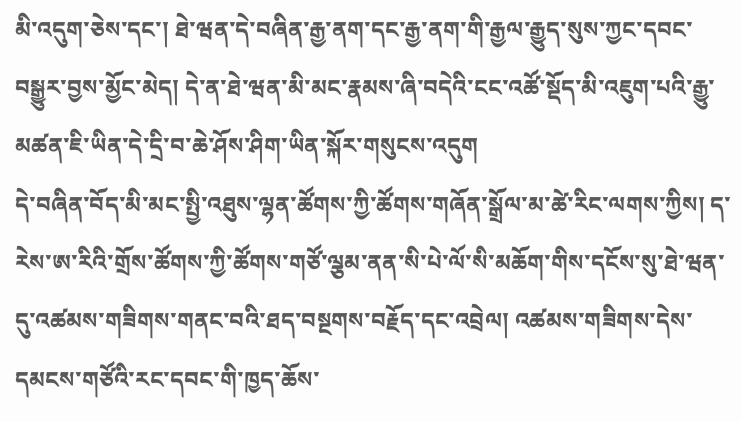མི་འདུག་ཅེས་དང་། ཐེ་ཝན་དེ་བཞིན་རྒྱ་ནག་དང་རྒྱ་ནག་གི་རྒྱལ་རྒྱུད་སུས་ཀྱང་དབང་བསྒྱུར་བྱས་མྱོང་མེད། དེ་ན་ཐེ་ཝན་མི་མང་རྣམས་ཞི་བདེའི་ངང་འཚོ་སྡོད་མི་འཇུག་པའི་རྒྱུ་མཚན་ཇི་ཡིན་དེ་དྲི་བ་ཆེ་ཤོས་ཤིག་ཡིན་སྐོར་གསུངས་འདུག
དེ་བཞིན་བོད་མི་མང་སྤྱི་འཐུས་ལྷན་ཚོགས་ཀྱི་ཚོགས་གཞོན་སྒྲོལ་མ་ཚེ་རིང་ལགས་ཀྱིས། ད་རེས་ཨ་རིའི་གྲོས་ཚོགས་ཀྱི་ཚོགས་གཙོ་ལྕམ་ནན་སི་པེ་ལོ་སི་མཆོག་གིས་དངོས་སུ་ཐེ་ཝན་དུ་འཚམས་གཟིགས་གནང་བའི་ཐད་བསྔགས་བརྗོད་དང་འབྲེལ། འཚམས་གཟིགས་དེས་དམངས་གཙོའི་རང་དབང་གི་ཁྱད་ཆོས་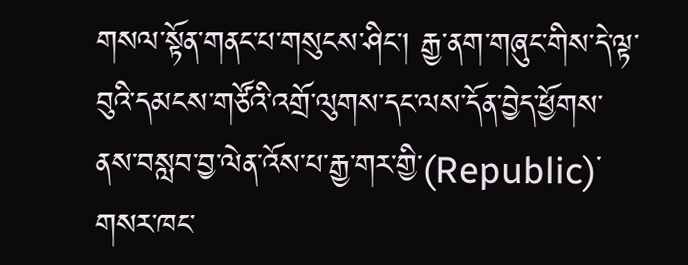གསལ་སྟོན་གནང་པ་གསུངས་ཤིང་། རྒྱ་ནག་གཞུང་གིས་དེ་ལྟ་བུའི་དམངས་གཙོའི་འགྲོ་ལུགས་དང་ལས་དོན་བྱེད་ཕྱོགས་ནས་བསླབ་བྱ་ལེན་འོས་པ་རྒྱ་གར་གྱི་(Republic)་གསར་ཁང་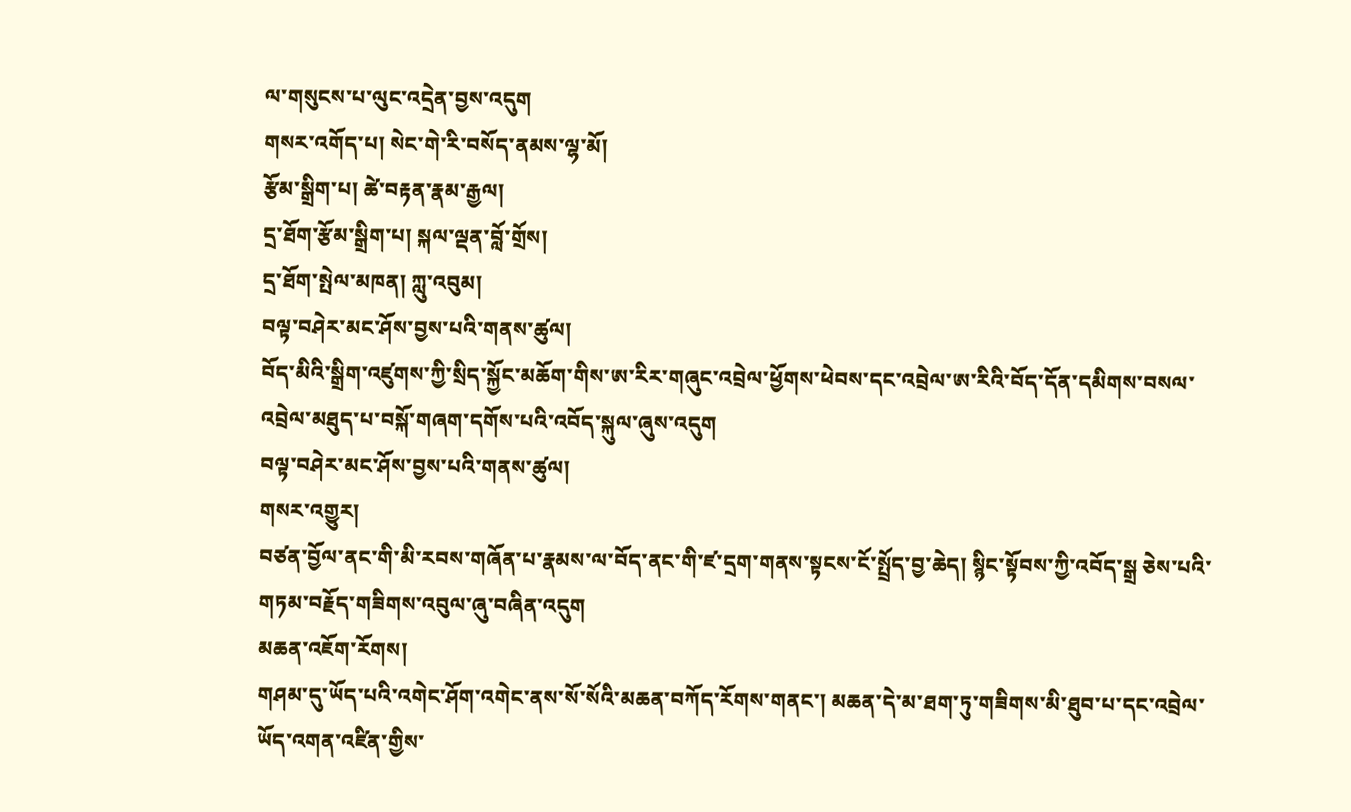ལ་གསུངས་པ་ལུང་འདྲེན་བྱས་འདུག
གསར་འགོད་པ། སེང་གེ་རི་བསོད་ནམས་ལྷ་མོ།
རྩོམ་སྒྲིག་པ། ཚེ་བརྟན་རྣམ་རྒྱལ།
དྲ་ཐོག་རྩོམ་སྒྲིག་པ། སྐལ་ལྡན་བློ་གྲོས།
དྲ་ཐོག་སྤེལ་མཁན། ཀླུ་འབུམ།
བལྟ་བཤེར་མང་ཤོས་བྱས་པའི་གནས་ཚུལ།
བོད་མིའི་སྒྲིག་འཛུགས་ཀྱི་སྲིད་སྐྱོང་མཆོག་གིས་ཨ་རིར་གཞུང་འབྲེལ་ཕྱོགས་ཕེབས་དང་འབྲེལ་ཨ་རིའི་བོད་དོན་དམིགས་བསལ་འབྲེལ་མཐུད་པ་བསྐོ་གཞག་དགོས་པའི་འབོད་སྐུལ་ཞུས་འདུག
བལྟ་བཤེར་མང་ཤོས་བྱས་པའི་གནས་ཚུལ།
གསར་འགྱུར།
བཙན་བྱོལ་ནང་གི་མི་རབས་གཞོན་པ་རྣམས་ལ་བོད་ནང་གི་ཛ་དྲག་གནས་སྟངས་ངོ་སྤྲོད་བྱ་ཆེད། སྙིང་སྟོབས་ཀྱི་འབོད་སྒྲ ཅེས་པའི་གཏམ་བརྗོད་གཟིགས་འབུལ་ཞུ་བཞིན་འདུག
མཆན་འཇོག་རོགས།
གཤམ་དུ་ཡོད་པའི་འགེང་ཤོག་འགེང་ནས་སོ་སོའི་མཆན་བཀོད་རོགས་གནང་། མཆན་དེ་མ་ཐག་ཏུ་གཟིགས་མི་ཐུབ་པ་དང་འབྲེལ་ཡོད་འགན་འཛིན་གྱིས་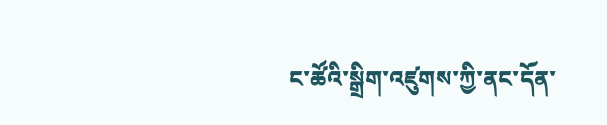ང་ཚོའི་སྒྲིག་འཛུགས་ཀྱི་ནང་དོན་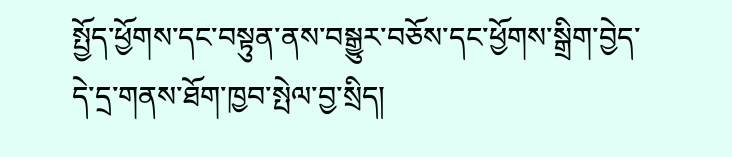སྤྱོད་ཕྱོགས་དང་བསྟུན་ནས་བསྒྱུར་བཅོས་དང་ཕྱོགས་སྒྲིག་བྱེད་དེ་དྲ་གནས་ཐོག་ཁྱབ་སྤེལ་བྱ་སྲིད།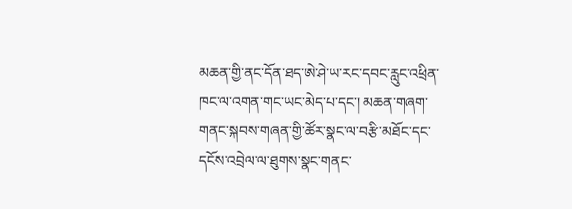མཆན་གྱི་ནང་དོན་ཐད་ཨེ་ཤེ་ཡ་རང་དབང་རླུང་འཕྲིན་ཁང་ལ་འགན་གང་ཡང་མེད་པ་དང་། མཆན་གཞག་གནང་སྐབས་གཞན་གྱི་ཚོར་སྣང་ལ་བརྩི་མཐོང་དང་དངོས་འབྲེལ་ལ་ཐུགས་སྣང་གནང་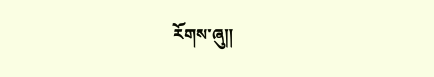རོགས་ཞུ༎